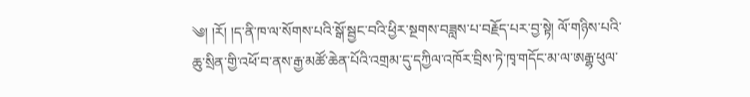༄། །རོ། །ད་ནི་ཁ་ལ་སོགས་པའི་སྒོ་སྦྱང་བའི་ཕྱིར་སྔགས་བཟླས་པ་བརྗོད་པར་བྱ་སྟེ། ལོ་གཉིས་པའི་ཆུ་སྲིན་གྱི་འཕོ་བ་ནས་རྒྱ་མཚོ་ཆེན་པོའི་འགྲམ་དུ་དཀྱིལ་འཁོར་བྲིས་ཏེ་ཁྭ་གདོང་མ་ལ་ཨརྒྷ་ཕུལ་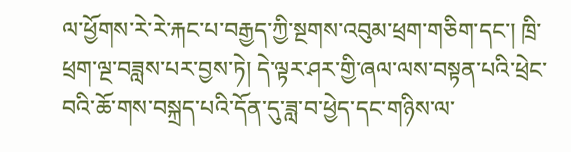ལ་ཕྱོགས་རེ་རེ་རྐང་པ་བརྒྱད་ཀྱི་སྔགས་འབུམ་ཕྲག་གཅིག་དང་། ཁྲི་ཕྲག་ལྔ་བཟླས་པར་བྱས་ཏེ། དེ་ལྟར་ཤར་གྱི་ཞལ་ལས་བསྟན་པའི་ཕྲེང་བའི་ཆོ་གས་བསྐྲད་པའི་དོན་དུ་ཟླ་བ་ཕྱེད་དང་གཉིས་ལ་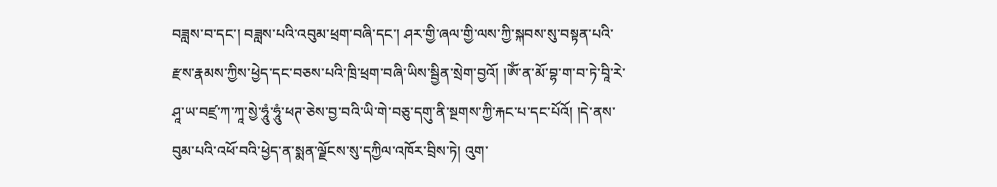བཟླས་བ་དང་། བཟླས་པའི་འབུམ་ཕྲག་བཞི་དང་། ཤར་གྱི་ཞལ་གྱི་ལས་ཀྱི་སྐབས་སུ་བསྟན་པའི་རྫས་རྣམས་ཀྱིས་ཕྱེད་དང་བཅས་པའི་ཁྲི་ཕྲག་བཞི་ཡིས་སྦྱིན་སྲེག་བྱའོ། །ཨོཾ་ན་མོ་བྷ་ག་བ་ཏེ་བཱི་རེ་ཤཱ་ཡ་བཛྲ་ཀ་ཀཱ་སྱེ་ཧཱུཾ་ཧཱུཾ་ཕཊ་ཅེས་བྱ་བའི་ཡི་གེ་བཅུ་དགུ་ནི་སྔགས་ཀྱི་རྐང་པ་དང་པོའོ། །དེ་ནས་བུམ་པའི་འཕོ་བའི་ཕྱེད་ན་སྨན་ལྗོངས་སུ་དཀྱིལ་འཁོར་བྲིས་ཏེ། འུག་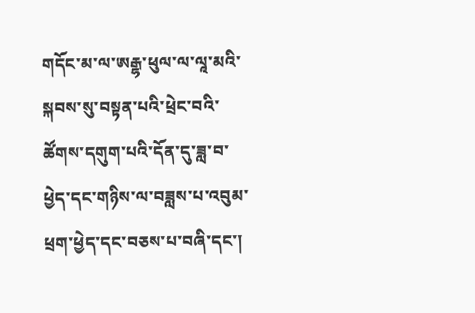གདོང་མ་ལ་ཨརྒྷ་ཕུལ་ལ་ལཱ་མའི་སྐབས་སུ་བསྟན་པའི་ཕྲེང་བའི་ཚོགས་དགུག་པའི་དོན་དུ་ཟླ་བ་ཕྱེད་དང་གཉིས་ལ་བཟླས་པ་འབུམ་ཕྲག་ཕྱེད་དང་བཅས་པ་བཞི་དང་།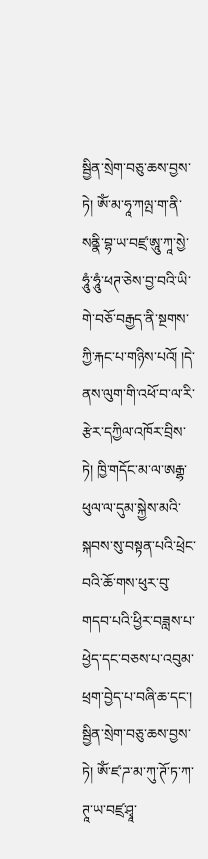སྦྱིན་སྲེག་བཅུ་ཆས་བྱས་ཏེ། ཨོཾ་མ་ཧཱ་ཀལྤ་ག་ནི་སནྣི་བྷ་ཡ་བཛྲ་ཨཱུ་ཀཱ་སྱེ་ཧཱུཾ་ཧཱུཾ་ཕཊ་ཅེས་བྱ་བའི་ཡི་གེ་བཅོ་བརྒྱད་ནི་སྔགས་ཀྱི་རྐང་པ་གཉིས་པའོ། །དེ་ནས་ལུག་གི་འཕོ་བ་ལ་རི་རྩེར་དཀྱིལ་འཁོར་བྲིས་ཏེ། ཁྱི་གདོང་མ་ལ་ཨརྒྷ་ཕུལ་ལ་དུམ་སྐྱེས་མའི་སྐབས་སུ་བསྟན་པའི་ཕྲེང་བའི་ཆོ་གས་ཕུར་བུ་གདབ་པའི་ཕྱིར་བཟླས་པ་ཕྱེད་དང་བཅས་པ་འབུམ་ཕྲག་བྱེད་པ་བཞི་ཆ་དང་། སྦྱིན་སྲེག་བཅུ་ཆས་བྱས་ཏེ། ཨོཾ་ཛ་ཌ་མ་ཀུ་ཊོ་ཏ་ཀ་ཊཱ་ཡ་བཛྲ་ཤྭཱ་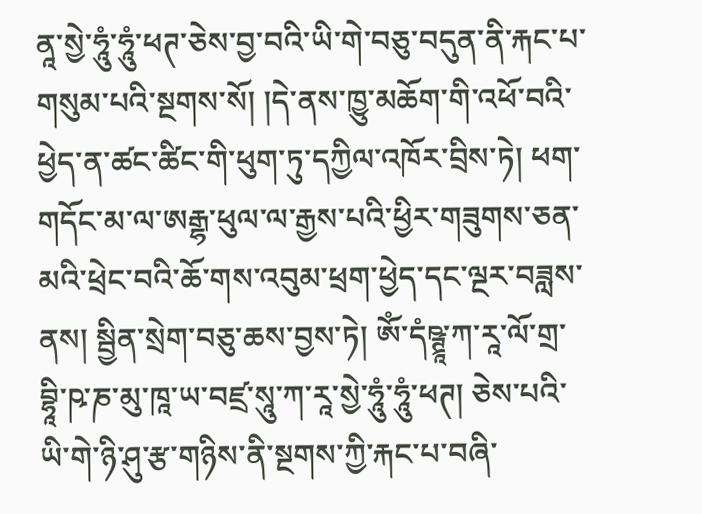ནཱ་སྱེ་ཧཱུཾ་ཧཱུཾ་ཕཊ་ཅེས་བྱ་བའི་ཡི་གེ་བཅུ་བདུན་ནི་རྐང་པ་གསུམ་པའི་སྔགས་སོ། །དེ་ནས་ཁྱུ་མཆོག་གི་འཕོ་བའི་ཕྱེད་ན་ཚང་ཚིང་གི་ཕུག་ཏུ་དཀྱིལ་འཁོར་བྲིས་ཏེ། ཕག་གདོང་མ་ལ་ཨརྒྷ་ཕུལ་ལ་རྒྱས་པའི་ཕྱིར་གཟུགས་ཅན་མའི་ཕྲེང་བའི་ཆོ་གས་འབུམ་ཕྲག་ཕྱེད་དང་ལྔར་བཟླས་ནས། སྦྱིན་སྲེག་བཅུ་ཆས་བྱས་ཏེ། ཨོཾ་དཾཥྚྲཱ་ཀ་རཱ་ལོ་གྲ་བྷཱི་ཥ་ཎ་མུ་ཁཱ་ཡ་བཛྲ་སཱུ་ཀ་རཱ་སྱེ་ཧཱུཾ་ཧཱུཾ་ཕཊ། ཅེས་པའི་ཡི་གེ་ཉི་ཤུ་རྩ་གཉིས་ནི་སྔགས་ཀྱི་རྐང་པ་བཞི་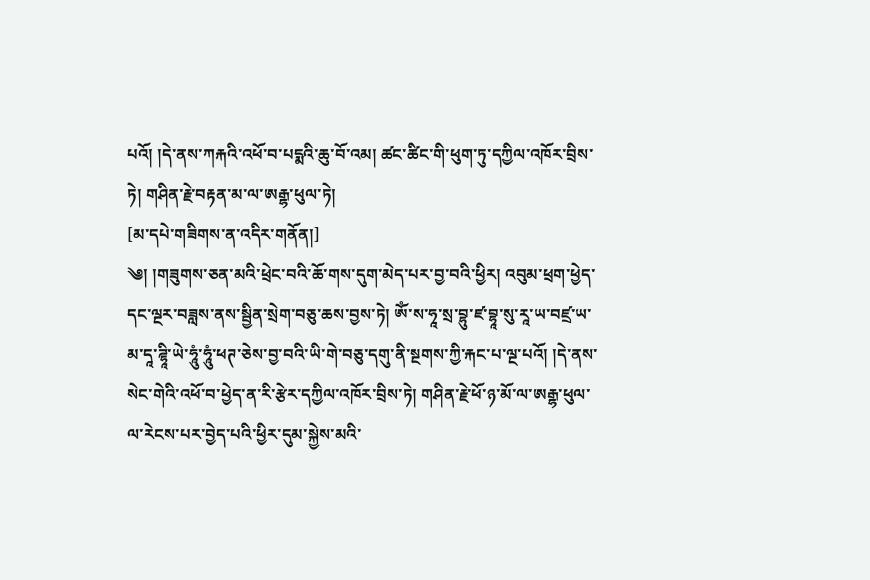པའོ། །དེ་ནས་ཀརྐའི་འཕོ་བ་པདྨའི་ཆུ་བོ་འམ། ཚང་ཚིང་གི་ཕུག་ཏུ་དཀྱིལ་འཁོར་བྲིས་ཏེ། གཤིན་རྗེ་བརྟན་མ་ལ་ཨརྒྷ་ཕུལ་ཏེ།
[མ་དཔེ་གཟིགས་ན་འདིར་གནོན།]
༄། །གཟུགས་ཅན་མའི་ཕྲེང་བའི་ཆོ་གས་དུག་མེད་པར་བྱ་བའི་ཕྱིར། འབུམ་ཕྲག་ཕྱེད་དང་ལྔར་བཟླས་ནས་སྦྱིན་སྲེག་བཅུ་ཆས་བྱས་ཏེ། ཨོཾ་ས་ཧཱ་སྲ་བྷུ་ཛ་བྷཱ་སུ་རཱ་ཡ་བཛྲ་ཡ་མ་དཱ་ཌྷཱི་ཡེ་ཧཱུཾ་ཧཱུཾ་ཕཊ་ཅེས་བྱ་བའི་ཡི་གེ་བཅུ་དགུ་ནི་སྔགས་ཀྱི་རྐང་པ་ལྔ་པའོ། །དེ་ནས་སེང་གེའི་འཕོ་བ་ཕྱེད་ན་རི་རྩེར་དཀྱིལ་འཁོར་བྲིས་ཏེ། གཤིན་རྗེ་ཕོ་ཉ་མོ་ལ་ཨརྒྷ་ཕུལ་ལ་རེངས་པར་བྱེད་པའི་ཕྱིར་དུམ་སྐྱེས་མའི་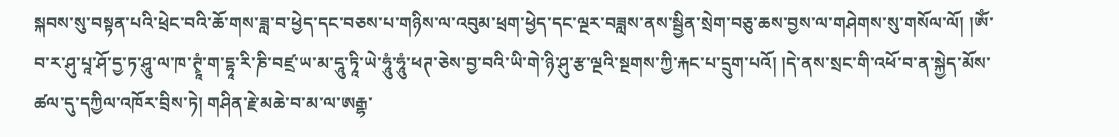སྐབས་སུ་བསྟན་པའི་ཕྲེང་བའི་ཆོ་གས་ཟླ་བ་ཕྱེད་དང་བཅས་པ་གཉིས་ལ་འབུམ་ཕྲག་ཕྱེད་དང་ལྔར་བཟླས་ནས་སྦྱིན་སྲེག་བཅུ་ཆས་བྱས་ལ་གཤེགས་སུ་གསོལ་ལོ། །ཨོཾ་བ་ར་ཤུ་པཱ་ཤོ་དྱ་ཏ་ཤཱུ་ལ་ཁ་ཊྭཱཾ་ག་དྷཱ་རི་ཎི་བཛྲ་ཡ་མ་དཱུ་ཏཱི་ཡེ་ཧཱུཾ་ཧཱུཾ་ཕཊ་ཅེས་བྱ་བའི་ཡི་གེ་ཉི་ཤུ་རྩ་ལྔའི་སྔགས་ཀྱི་རྐང་པ་དྲུག་པའོ། །དེ་ནས་སྲང་གི་འཕོ་བ་ན་སྐྱེད་མོས་ཚལ་དུ་དཀྱིལ་འཁོར་བྲིས་ཏེ། གཤིན་རྗེ་མཆེ་བ་མ་ལ་ཨརྒྷ་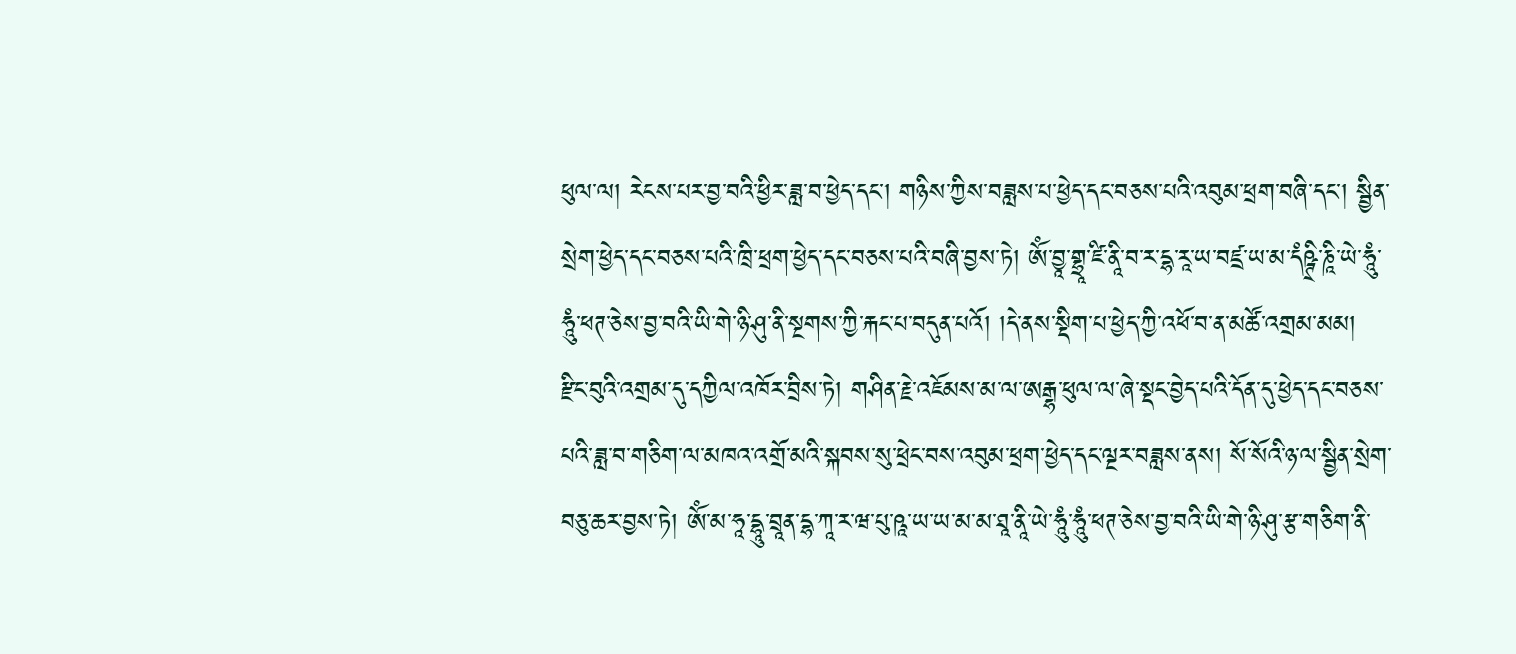ཕུལ་ལ། རེངས་པར་བྱ་བའི་ཕྱིར་ཟླ་བ་ཕྱེད་དང་། གཉིས་ཀྱིས་བཟླས་པ་ཕྱེད་དང་བཅས་པའི་འབུམ་ཕྲག་བཞི་དང་། སྦྱིན་སྲེག་ཕྱེད་དང་བཅས་པའི་ཁྲི་ཕྲག་ཕྱེད་དང་བཅས་པའི་བཞི་བྱས་ཏེ། ཨོཾ་བྱཱ་གྷྲཱ་ཛི་ནཱི་བ་ར་དྷ་རཱ་ཡ་བཛྲ་ཡ་མ་དཾཥྚྲི་ཎཱི་ཡེ་ཧཱུཾ་ཧཱུཾ་ཕཊ་ཅེས་བྱ་བའི་ཡི་གེ་ཉི་ཤུ་ནི་སྔགས་ཀྱི་རྐང་པ་བདུན་པའོ། །དེ་ནས་སྡིག་པ་ཕྱེད་ཀྱི་འཕོ་བ་ན་མཚོ་འགྲམ་མམ། རྫིང་བུའི་འགྲམ་དུ་དཀྱིལ་འཁོར་བྲིས་ཏེ། གཤིན་རྗེ་འཇོམས་མ་ལ་ཨརྒྷ་ཕུལ་ལ་ཞེ་སྡང་བྱེད་པའི་དོན་དུ་ཕྱེད་དང་བཅས་པའི་ཟླ་བ་གཅིག་ལ་མཁའ་འགྲོ་མའི་སྐབས་སུ་ཕྲེང་བས་འབུམ་ཕྲག་ཕྱེད་དང་ལྔར་བཟླས་ནས། སོ་སོའི་ཉ་ལ་སྦྱིན་སྲེག་བཅུ་ཆར་བྱས་ཏེ། ཨོཾ་མ་ཧཱ་དྷཱུ་བྲཱན་དྷ་ཀཱ་ར་ཝ་པུ་ཥཱ་ཡ་ཡ་མ་མ་ཐཱ་ནཱི་ཡེ་ཧཱུཾ་ཧཱུཾ་ཕཊ་ཅེས་བྱ་བའི་ཡི་གེ་ཉི་ཤུ་རྩ་གཅིག་ནི་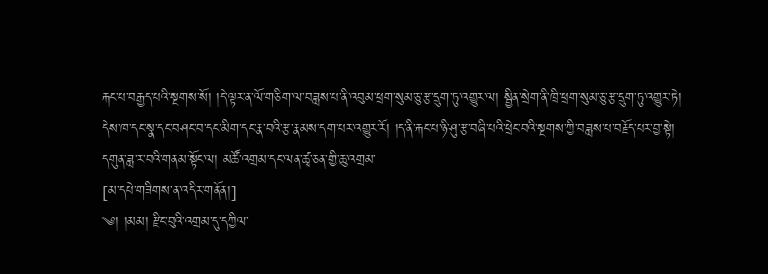རྐང་པ་བརྒྱད་པའི་སྔགས་སོ། །དེ་ལྟར་ན་ལོ་གཅིག་ལ་བཟླས་པ་ནི་འབུམ་ཕྲག་སུམ་ཅུ་རྩ་དྲུག་ཏུ་འགྱུར་ལ། སྦྱིན་སྲེག་ནི་ཁྲི་ཕྲག་སུམ་ཅུ་རྩ་དྲུག་ཏུ་འགྱུར་ཏེ། དེས་ཁ་དང་སྣ་དང་བཤང་བ་དང་མིག་དང་རྣ་བའི་རྩ་རྣམས་དག་པར་འགྱུར་རོ། །ད་ནི་རྐང་པ་ཉི་ཤུ་རྩ་བཞི་པའི་ཕྲེང་བའི་སྔགས་ཀྱི་བཟླས་པ་བརྗོད་པར་བྱ་སྟེ། དགུན་ཟླ་ར་བའི་གནམ་སྟོང་ལ། མཚོ་འགྲམ་དང་ལན་ཚྭ་ཅན་གྱི་ཆུ་འགྲམ་
[མ་དཔེ་གཟིགས་ན་འདིར་གནོན།]
༄། །མམ། རྫིང་བུའི་འགྲམ་དུ་དཀྱིལ་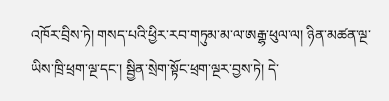འཁོར་བྲིས་ཏེ། གསད་པའི་ཕྱིར་རབ་གཏུམ་མ་ལ་ཨརྒྷ་ཕུལ་ལ། ཉིན་མཚན་ལྔ་ཡིས་ཁྲི་ཕྲག་ལྔ་དང་། སྦྱིན་སྲེག་སྟོང་ཕྲག་ལྔར་བྱས་ཏེ། དེ་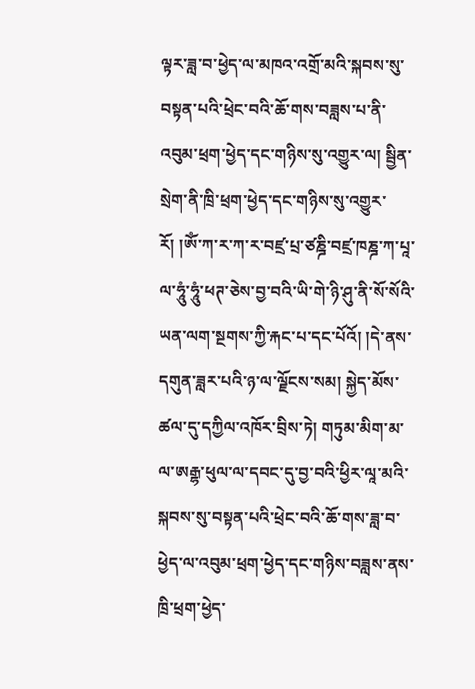ལྟར་ཟླ་བ་ཕྱེད་ལ་མཁའ་འགྲོ་མའི་སྐབས་སུ་བསྟན་པའི་ཕྲེང་བའི་ཆོ་གས་བཟླས་པ་ནི་འབུམ་ཕྲག་ཕྱེད་དང་གཉིས་སུ་འགྱུར་ལ། སྦྱིན་སྲེག་ནི་ཁྲི་ཕྲག་ཕྱེད་དང་གཉིས་སུ་འགྱུར་རོ། །ཨོཾ་ཀ་ར་ཀ་ར་བཛྲ་པྲ་ཙཎྜི་བཛྲ་ཁཎྜ་ཀ་པཱ་ལ་ཧཱུཾ་ཧཱུཾ་ཕཊ་ཅེས་བྱ་བའི་ཡི་གེ་ཉི་ཤུ་ནི་སོ་སོའི་ཡན་ལག་སྔགས་ཀྱི་རྐང་པ་དང་པོའོ། །དེ་ནས་དགུན་ཟླར་པའི་ཉ་ལ་ལྗོངས་སམ། སྐྱེད་མོས་ཚལ་དུ་དཀྱིལ་འཁོར་བྲིས་ཏེ། གཏུམ་མིག་མ་ལ་ཨརྒྷ་ཕུལ་ལ་དབང་དུ་བྱ་བའི་ཕྱིར་ལཱ་མའི་སྐབས་སུ་བསྟན་པའི་ཕྲེང་བའི་ཆོ་གས་ཟླ་བ་ཕྱེད་ལ་འབུམ་ཕྲག་ཕྱེད་དང་གཉིས་བཟླས་ནས་ཁྲི་ཕྲག་ཕྱེད་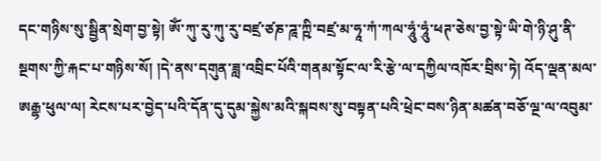དང་གཉིས་སུ་སྦྱིན་སྲེག་བྱ་སྟེ། ཨོཾ་ཀུ་རུ་ཀུ་རུ་བཛྲ་ཙཎ་ཌཱ་ཀྵི་བཛྲ་མ་ཧཱ་ཀཾ་ཀལ་ཧཱུཾ་ཧཱུཾ་ཕཊ་ཅེས་བྱ་སྟེ་ཡི་གེ་ཉི་ཤུ་ནི་སྔགས་ཀྱི་རྐང་པ་གཉིས་སོ། །དེ་ནས་དགུན་ཟླ་འབྲིང་པོའི་གནམ་སྟོང་ལ་རི་རྩེ་ལ་དཀྱིལ་འཁོར་བྲིས་ཏེ། འོད་ལྡན་མལ་ཨརྒྷ་ཕུལ་ལ། རེངས་པར་བྱེད་པའི་དོན་དུ་དུམ་སྐྱེས་མའི་སྐབས་སུ་བསྟན་པའི་ཕྲེང་བས་ཉིན་མཚན་བཅོ་ལྔ་ལ་འབུམ་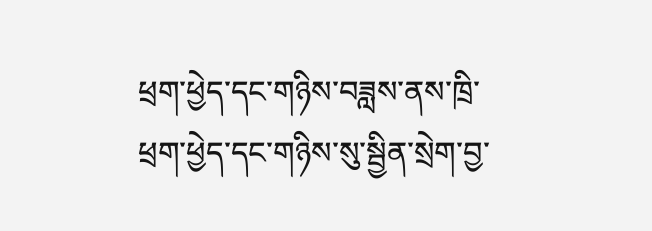ཕྲག་ཕྱེད་དང་གཉིས་བཟླས་ནས་ཁྲི་ཕྲག་ཕྱེད་དང་གཉིས་སུ་སྦྱིན་སྲེག་བྱ་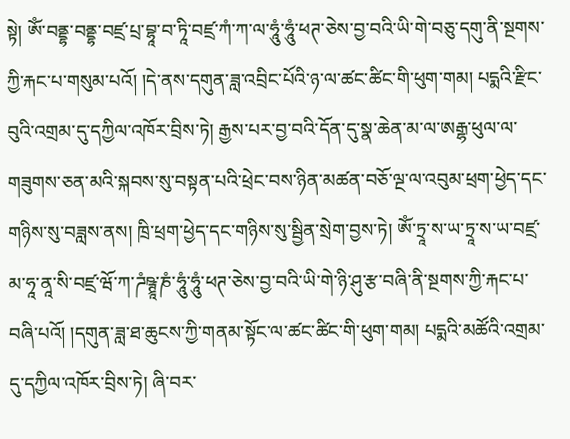སྟེ། ཨོཾ་བནྡྷ་བནྡྷ་བཛྲ་པྲ་བྷཱ་བ་ཏཱི་བཛྲ་ཀཾ་ཀ་ལ་ཧཱུཾ་ཧཱུཾ་ཕཊ་ཅེས་བྱ་བའི་ཡི་གེ་བཅུ་དགུ་ནི་སྔགས་ཀྱི་རྐང་པ་གསུམ་པའོ། །དེ་ནས་དགུན་ཟླ་འབྲིང་པོའི་ཉ་ལ་ཚང་ཚིང་གི་ཕུག་གམ། པདྨའི་རྫིང་བུའི་འགྲམ་དུ་དཀྱིལ་འཁོར་བྲིས་ཏེ། རྒྱས་པར་བྱ་བའི་དོན་དུ་སྣ་ཆེན་མ་ལ་ཨརྒྷ་ཕུལ་ལ་གཟུགས་ཅན་མའི་སྐབས་སུ་བསྟན་པའི་ཕྲེང་བས་ཉིན་མཚན་བཅོ་ལྔ་ལ་འབུམ་ཕྲག་ཕྱེད་དང་གཉིས་སུ་བཟླས་ནས། ཁྲི་ཕྲག་ཕྱེད་དང་གཉིས་སུ་སྦྱིན་སྲེག་བྱས་ཏེ། ཨོཾ་ཏྲཱ་ས་ཡ་ཏྲཱ་ས་ཡ་བཛྲ་མ་ཧཱ་ནཱ་སི་བཛྲ་ཝོ་ཀ་ཌཾཥྚྲཱ་ཎཾ་ཧཱུཾ་ཧཱུཾ་ཕཊ་ཅེས་བྱ་བའི་ཡི་གེ་ཉི་ཤུ་རྩ་བཞི་ནི་སྔགས་ཀྱི་རྐང་པ་བཞི་པའོ། །དགུན་ཟླ་ཐ་ཆུངས་ཀྱི་གནམ་སྟོང་ལ་ཚང་ཚིང་གི་ཕུག་གམ། པདྨའི་མཚོའི་འགྲམ་དུ་དཀྱིལ་འཁོར་བྲིས་ཏེ། ཞི་བར་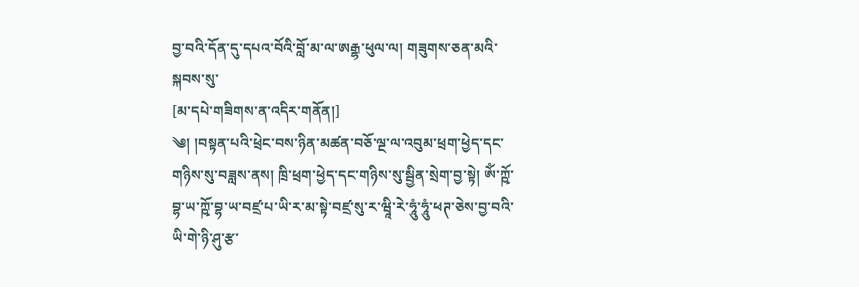བྱ་བའི་དོན་དུ་དཔའ་བོའི་བློ་མ་ལ་ཨརྒྷ་ཕུལ་ལ། གཟུགས་ཅན་མའི་སྐབས་སུ་
[མ་དཔེ་གཟིགས་ན་འདིར་གནོན།]
༄། །བསྟན་པའི་ཕྲེང་བས་ཉིན་མཚན་བཅོ་ལྔ་ལ་འབུམ་ཕྲག་ཕྱེད་དང་གཉིས་སུ་བཟླས་ནས། ཁྲི་ཕྲག་ཕྱེད་དང་གཉིས་སུ་སྦྱིན་སྲེག་བྱ་སྟེ། ཨོཾ་ཀྵོ་བྷ་ཡ་ཀྵོ་བྷ་ཡ་བཛྲ་པ་ཡི་ར་མ་སྟེ་བཛྲ་སུ་ར་ཝཱི་རེ་ཧཱུཾ་ཧཱུཾ་ཕཊ་ཅེས་བྱ་བའི་ཡི་གེ་ཉི་ཤུ་རྩ་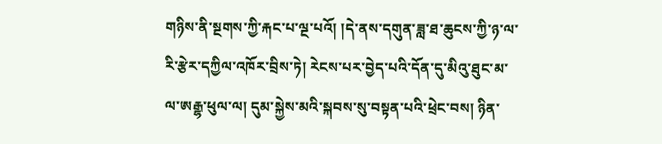གཉིས་ནི་སྔགས་ཀྱི་རྐང་པ་ལྔ་པའོ། །དེ་ནས་དགུན་ཟླ་ཐ་ཆུངས་ཀྱི་ཉ་ལ་རི་རྩེར་དཀྱིལ་འཁོར་བྲིས་ཏེ། རེངས་པར་བྱེད་པའི་དོན་དུ་མིའུ་ཐུང་མ་ལ་ཨརྒྷ་ཕུལ་ལ། དུམ་སྐྱེས་མའི་སྐབས་སུ་བསྟན་པའི་ཕྲེང་བས། ཉིན་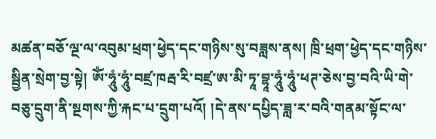མཚན་བཅོ་ལྔ་ལ་འབུམ་ཕྲག་ཕྱེད་དང་གཉིས་སུ་བཟླས་ནས། ཁྲི་ཕྲག་ཕྱེད་དང་གཉིས་སྦྱིན་སྲེག་བྱ་སྟེ། ཨོཾ་ཧཱུཾ་ཧཱུཾ་བཛྲ་ཁརྦ་རི་བཛྲ་ཨ་མི་ཏཱ་བྷཱ་ཧཱུཾ་ཧཱུཾ་ཕཊ་ཅེས་བྱ་བའི་ཡི་གེ་བཅུ་དྲུག་ནི་སྔགས་ཀྱི་རྐང་པ་དྲུག་པའོ། །དེ་ནས་དཔྱིད་ཟླ་ར་བའི་གནམ་སྟོང་ལ་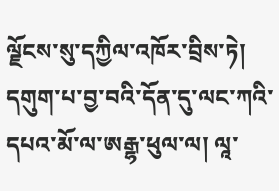ལྗོངས་སུ་དཀྱིལ་འཁོར་བྲིས་ཏེ། དགུག་པ་བྱ་བའི་དོན་དུ་ལང་ཀའི་དཔའ་མོ་ལ་ཨརྒྷ་ཕུལ་ལ། ལཱ་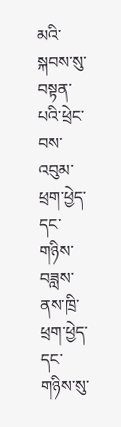མའི་སྐབས་སུ་བསྟན་པའི་ཕྲེང་བས་འབུམ་ཕྲག་ཕྱེད་དང་གཉིས་བཟླས་ནས་ཁྲི་ཕྲག་ཕྱེད་དང་གཉིས་སུ་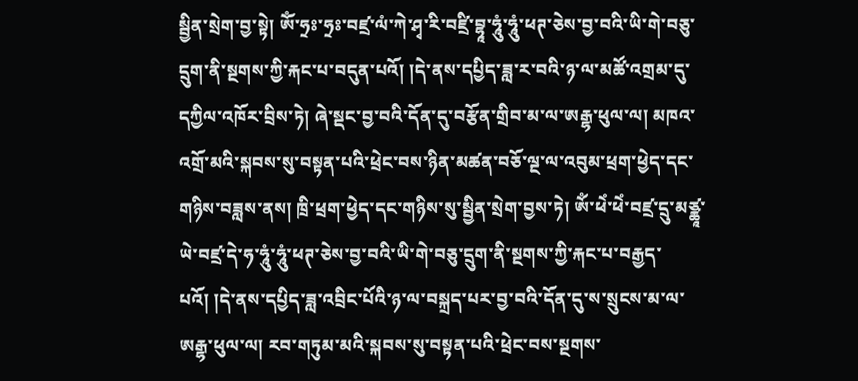སྦྱིན་སྲེག་བྱ་སྟེ། ཨོཾ་ཧྲཿ་ཧྲཿ་བཛྲ་ལཾ་ཀེ་ཤྭ་རི་བཛྲི་བྷཱ་ཧཱུཾ་ཧཱུཾ་ཕཊ་ཅེས་བྱ་བའི་ཡི་གེ་བཅུ་དྲུག་ནི་སྔགས་ཀྱི་རྐང་པ་བདུན་པའོ། །དེ་ནས་དཔྱིད་ཟླ་ར་བའི་ཉ་ལ་མཚོ་འགྲམ་དུ་དཀྱིལ་འཁོར་བྲིས་ཏེ། ཞེ་སྡང་བྱ་བའི་དོན་དུ་བརྩོན་གྲིབ་མ་ལ་ཨརྒྷ་ཕུལ་ལ། མཁའ་འགྲོ་མའི་སྐབས་སུ་བསྟན་པའི་ཕྲེང་བས་ཉིན་མཚན་བཅོ་ལྔ་ལ་འབུམ་ཕྲག་ཕྱེད་དང་གཉིས་བཟླས་ནས། ཁྲི་ཕྲག་ཕྱེད་དང་གཉིས་སུ་སྦྱིན་སྲེག་བྱས་ཏེ། ཨོཾ་ཕེཾ་ཕེཾ་བཛྲ་དྲུ་མཙྪཱ་ཡེ་བཛྲ་དེ་ཧ་ཧཱུཾ་ཧཱུཾ་ཕཊ་ཅེས་བྱ་བའི་ཡི་གེ་བཅུ་དྲུག་ནི་སྔགས་ཀྱི་རྐང་པ་བརྒྱད་པའོ། །དེ་ནས་དཔྱིད་ཟླ་འབྲིང་པོའི་ཉ་ལ་བསྐྲད་པར་བྱ་བའི་དོན་དུ་ས་སྲུངས་མ་ལ་ཨརྒྷ་ཕུལ་ལ། རབ་གཏུམ་མའི་སྐབས་སུ་བསྟན་པའི་ཕྲེང་བས་སྔགས་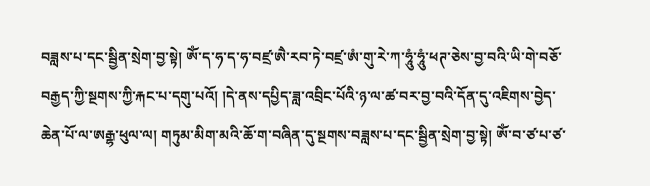བཟླས་པ་དང་སྦྱིན་སྲེག་བྱ་སྟེ། ཨོཾ་ད་ཧ་ད་ཧ་བཛྲ་ཨཻ་རབ་ཏེ་བཛྲ་ཨཾ་གུ་རེ་ཀ་ཧཱུཾ་ཧཱུཾ་ཕཊ་ཅེས་བྱ་བའི་ཡི་གེ་བཅོ་བརྒྱད་ཀྱི་སྔགས་ཀྱི་རྐང་པ་དགུ་པའོ། །དེ་ནས་དཔྱིད་ཟླ་འབྲིང་པོའི་ཉ་ལ་ཚ་བར་བྱ་བའི་དོན་དུ་འཇིགས་བྱེད་ཆེན་པོ་ལ་ཨརྒྷ་ཕུལ་ལ། གཏུམ་མིག་མའི་ཆོ་ག་བཞིན་དུ་སྔགས་བཟླས་པ་དང་སྦྱིན་སྲེག་བྱ་སྟེ། ཨོཾ་བ་ཙ་པ་ཙ་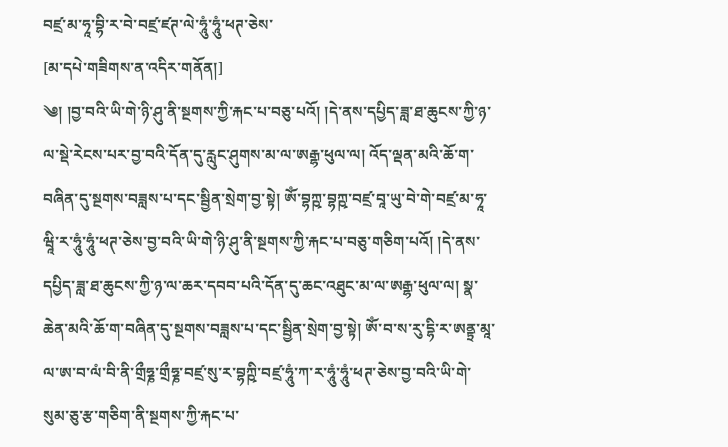བཛྲ་མ་ཧཱ་བྷི་ར་བེ་བཛྲ་ཛཊ་ལེ་ཧཱུཾ་ཧཱུཾ་ཕཊ་ཅེས་
[མ་དཔེ་གཟིགས་ན་འདིར་གནོན།]
༄། །བྱ་བའི་ཡི་གེ་ཉི་ཤུ་ནི་སྔགས་ཀྱི་རྐང་པ་བཅུ་པའོ། །དེ་ནས་དཔྱིད་ཟླ་ཐ་ཆུངས་ཀྱི་ཉ་ལ་སྡེ་རེངས་པར་བྱ་བའི་དོན་དུ་རླུང་ཤུགས་མ་ལ་ཨརྒྷ་ཕུལ་ལ། འོད་ལྡན་མའི་ཆོ་ག་བཞིན་དུ་སྔགས་བཟླས་པ་དང་སྦྱིན་སྲེག་བྱ་སྟེ། ཨོཾ་བྷཀྵ་བྷཀྵ་བཛྲ་བཱ་ཡུ་བེ་གེ་བཛྲ་མ་ཧཱ་ཝཱི་ར་ཧཱུཾ་ཧཱུཾ་ཕཊ་ཅེས་བྱ་བའི་ཡི་གེ་ཉི་ཤུ་ནི་སྔགས་ཀྱི་རྐང་པ་བཅུ་གཅིག་པའོ། །དེ་ནས་དཔྱིད་ཟླ་ཐ་ཆུངས་ཀྱི་ཉ་ལ་ཆར་དབབ་པའི་དོན་དུ་ཆང་འཐུང་མ་ལ་ཨརྒྷ་ཕུལ་ལ། སྣ་ཆེན་མའི་ཆོ་ག་བཞིན་དུ་སྔགས་བཟླས་པ་དང་སྦྱིན་སྲེག་བྱ་སྟེ། ཨོཾ་བ་ས་རུ་དྷི་ར་ཨནྟྲ་མཱ་ལ་ཨ་བ་ལཾ་བི་ནི་གྲྀཧྞ་གྲྀཧྞ་བཛྲ་སུ་ར་བྷཀྵི་བཛྲ་ཧཱུཾ་ཀ་ར་ཧཱུཾ་ཧཱུཾ་ཕཊ་ཅེས་བྱ་བའི་ཡི་གེ་སུམ་ཅུ་རྩ་གཅིག་ནི་སྔགས་ཀྱི་རྐང་པ་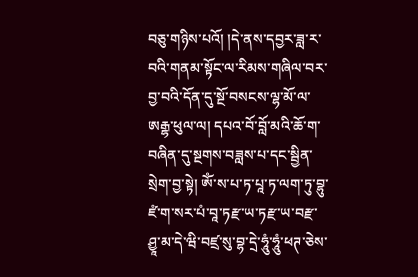བཅུ་གཉིས་པའོ། །དེ་ནས་དབྱར་ཟླ་ར་བའི་གནམ་སྟོང་ལ་རིམས་གཞིལ་བར་བྱ་བའི་དོན་དུ་སྔོ་བསངས་ལྷ་མོ་ལ་ཨརྒྷ་ཕུལ་ལ། དཔའ་བོ་བློ་མའི་ཆོ་ག་བཞིན་དུ་སྔགས་བཟླས་པ་དང་སྦྱིན་སྲེག་བྱ་སྟེ། ཨོཾ་ས་པ་ཏ་པཱ་ཏ་ལག་ཏུ་བྷུ་ཛཾ་ག་སར་པཾ་བཱ་ཏརྫ་ཡ་ཏརྫ་ཡ་བརྫ་ཤྱཱ་མ་དེ་ཝི་བཛྲ་སུ་བྷ་དྲེ་ཧཱུཾ་ཧཱུཾ་ཕཊ་ཅེས་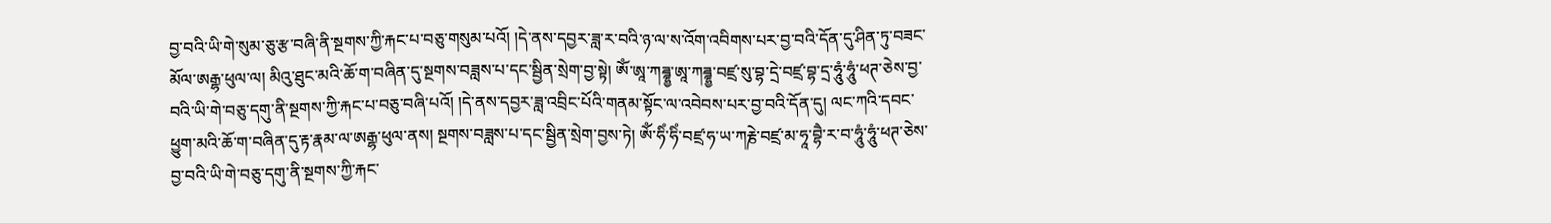བྱ་བའི་ཡི་གེ་སུམ་ཅུ་རྩ་བཞི་ནི་སྔགས་ཀྱི་རྐང་པ་བཅུ་གསུམ་པའོ། །དེ་ནས་དབྱར་ཟླ་ར་བའི་ཉ་ལ་ས་འོག་འབིགས་པར་བྱ་བའི་དོན་དུ་ཤིན་ཏུ་བཟང་མོལ་ཨརྒྷ་ཕུལ་ལ། མིའུ་ཐུང་མའི་ཆོ་ག་བཞིན་དུ་སྔགས་བཟླས་པ་དང་སྦྱིན་སྲེག་བྱ་སྟེ། ཨོཾ་ཨཱ་ཀཌྜྷྱ་ཨཱ་ཀཌྜྷྱ་བཛྲ་སུ་བྷ་དྲེ་བཛྲ་བྷ་དྲ་ཧཱུཾ་ཧཱུཾ་ཕཊ་ཅེས་བྱ་བའི་ཡི་གེ་བཅུ་དགུ་ནི་སྔགས་ཀྱི་རྐང་པ་བཅུ་བཞི་པའོ། །དེ་ནས་དབྱར་ཟླ་འབྲིང་པོའི་གནམ་སྟོང་ལ་འབེབས་པར་བྱ་བའི་དོན་དུ། ལང་ཀའི་དབང་ཕྱུག་མའི་ཆོ་ག་བཞིན་དུ་རྟ་རྣམ་ལ་ཨརྒྷ་ཕུལ་ནས། སྔགས་བཟླས་པ་དང་སྦྱིན་སྲེག་བྱས་ཏེ། ཨོཾ་ཧིཾ་ཧིཾ་བཛྲ་ཧ་ཡ་ཀརྞེ་བཛྲ་མ་ཧཱ་བྷཻ་ར་བ་ཧཱུཾ་ཧཱུཾ་ཕཊ་ཅེས་བྱ་བའི་ཡི་གེ་བཅུ་དགུ་ནི་སྔགས་ཀྱི་རྐང་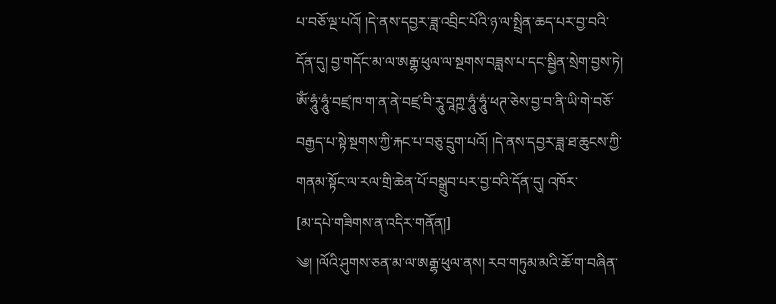པ་བཅོ་ལྔ་པའོ། །དེ་ནས་དབྱར་ཟླ་འབྲིང་པོའི་ཉ་ལ་སྤྲིན་ཆད་པར་བྱ་བའི་དོན་དུ། བྱ་གདོང་མ་ལ་ཨརྒྷ་ཕུལ་ལ་སྔགས་བཟླས་པ་དང་སྦྱིན་སྲེག་བྱས་ཏེ། ཨོཾ་ཧཱུཾ་ཧཱུཾ་བཛྲ་ཁ་ག་ན་ནེ་བཛྲ་བི་རཱུ་བཱཀྵ་ཧཱུཾ་ཧཱུཾ་ཕཊ་ཅེས་བྱ་བ་ནི་ཡི་གེ་བཅོ་བརྒྱད་པ་སྟེ་སྔགས་ཀྱི་རྐང་པ་བཅུ་དྲུག་པའོ། །དེ་ནས་དབྱར་ཟླ་ཐ་ཆུངས་ཀྱི་གནམ་སྟོང་ལ་རལ་གྲི་ཆེན་པོ་བསྒྲུབ་པར་བྱ་བའི་དོན་དུ། འཁོར་
[མ་དཔེ་གཟིགས་ན་འདིར་གནོན།]
༄། །ལོའི་ཤུགས་ཅན་མ་ལ་ཨརྒྷ་ཕུལ་ནས། རབ་གཏུམ་མའི་ཆོ་ག་བཞིན་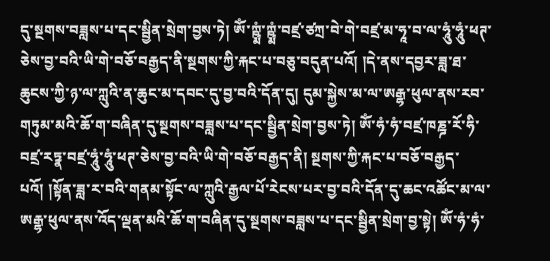དུ་སྔགས་བཟླས་པ་དང་སྦྱིན་སྲེག་བྱས་ཏེ། ཨོཾ་ཀྵྨཾ་ཀྵྨཾ་བཛྲ་ཙཀྲ་བེ་གེ་བཛྲ་མ་ཧཱ་བ་ལ་ཧཱུཾ་ཧཱུཾ་ཕཊ་ཅེས་བྱ་བའི་ཡི་གེ་བཅོ་བརྒྱད་ནི་སྔགས་ཀྱི་རྐང་པ་བཅུ་བདུན་པའོ། །དེ་ནས་དབྱར་ཟླ་ཐ་ཆུངས་ཀྱི་ཉ་ལ་ཀླུའི་ན་ཆུང་མ་དབང་དུ་བྱ་བའི་དོན་དུ། དུམ་སྐྱེས་མ་ལ་ཨརྒྷ་ཕུལ་ནས་རབ་གཏུམ་མའི་ཆོ་ག་བཞིན་དུ་སྔགས་བཟླས་པ་དང་སྦྱིན་སྲེག་བྱས་ཏེ། ཨོཾ་ཧཾ་ཧཾ་བཛྲ་ཁཎྜ་རོ་ཧི་བཛྲ་རཏྣ་བཛྲ་ཧཱུཾ་ཧཱུཾ་ཕཊ་ཅེས་བྱ་བའི་ཡི་གེ་བཅོ་བརྒྱད་ནི། སྔགས་ཀྱི་རྐང་པ་བཅོ་བརྒྱད་པའོ། །སྟོན་ཟླ་ར་བའི་གནམ་སྟོང་ལ་ཀླུའི་རྒྱལ་པོ་རེངས་པར་བྱ་བའི་དོན་དུ་ཆང་འཚོང་མ་ལ་ཨརྒྷ་ཕུལ་ནས་འོད་ལྡན་མའི་ཆོ་ག་བཞིན་དུ་སྔགས་བཟླས་པ་དང་སྦྱིན་སྲེག་བྱ་སྟེ། ཨོཾ་ཧཾ་ཧཾ་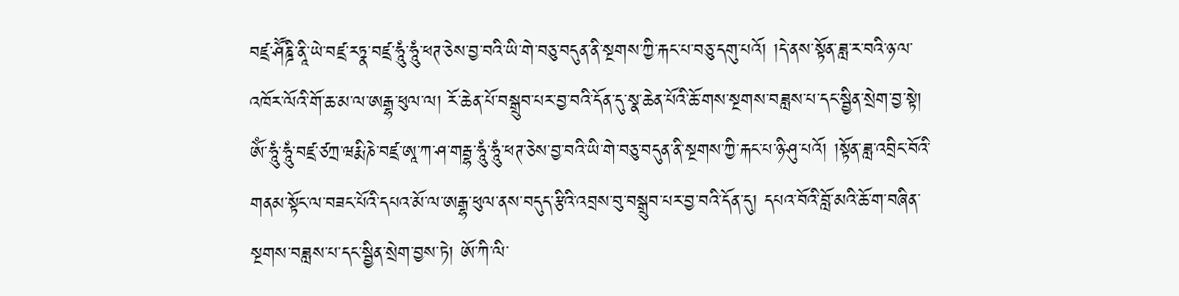བཛྲ་ཤཽཎྜི་ནཱི་ཡེ་བཛྲ་རཏྣ་བཛྲ་ཧཱུཾ་ཧཱུཾ་ཕཊ་ཅེས་བྱ་བའི་ཡི་གེ་བཅུ་བདུན་ནི་སྔགས་ཀྱི་རྐང་པ་བཅུ་དགུ་པའོ། །དེ་ནས་སྟོན་ཟླ་ར་བའི་ཉ་ལ་འཁོར་ལོའི་གོ་ཆ་མ་ལ་ཨརྒྷ་ཕུལ་ལ། རོ་ཆེན་པོ་བསྒྲུབ་པར་བྱ་བའི་དོན་དུ་སྣ་ཆེན་པོའི་ཆོ་གས་སྔགས་བཟླས་པ་དང་སྦྱིན་སྲེག་བྱ་སྟེ། ཨོཾ་ཧཱུཾ་ཧཱུཾ་བཛྲ་ཙཀྲ་ཝརྨི་ཎེ་བཛྲ་ཨཱ་ཀ་ཤ་གརྦྷ་ཧཱུཾ་ཧཱུཾ་ཕཊ་ཅེས་བྱ་བའི་ཡི་གེ་བཅུ་བདུན་ནི་སྔགས་ཀྱི་རྐང་པ་ཉི་ཤུ་པའོ། །སྟོན་ཟླ་འབྲིང་བོའི་གནམ་སྟོང་ལ་བཟང་པོའི་དཔའ་མོ་ལ་ཨརྒྷ་ཕུལ་ནས་བདུད་རྩིའི་འབྲས་བུ་བསྒྲུབ་པར་བྱ་བའི་དོན་དུ། དཔའ་བོའི་བློ་མའི་ཆོ་ག་བཞིན་སྔགས་བཟླས་པ་དང་སྦྱིན་སྲེག་བྱས་ཏེ། ཨོ་ཀི་ལི་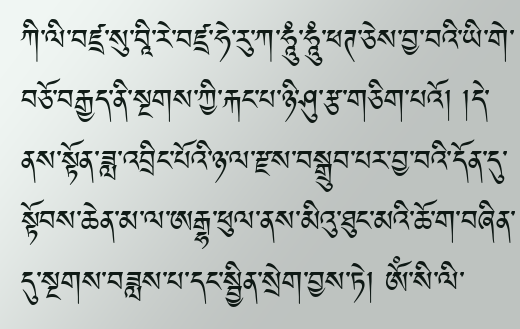ཀི་ལི་བཛྲ་སུ་བཱི་རེ་བཛྲ་ཧེ་རུ་ཀ་ཧཱུཾ་ཧཱུཾ་ཕཊ་ཅེས་བྱ་བའི་ཡི་གེ་བཅོ་བརྒྱད་ནི་སྔགས་ཀྱི་རྐང་པ་ཉི་ཤུ་རྩ་གཅིག་པའོ། །དེ་ནས་སྟོན་ཟླ་འབྲིང་པོའི་ཉ་ལ་རྫས་བསྒྲུབ་པར་བྱ་བའི་དོན་དུ་སྟོབས་ཆེན་མ་ལ་ཨརྒྷ་ཕུལ་ནས་མིའུ་ཐུང་མའི་ཆོ་ག་བཞིན་དུ་སྔགས་བཟླས་པ་དང་སྦྱིན་སྲེག་བྱས་ཏེ། ཨོཾ་སི་ལི་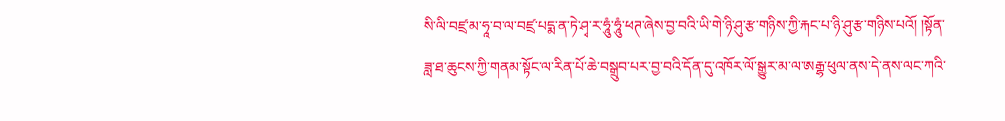སི་ལི་བཛྲ་མ་ཧཱ་བ་ལ་བཛྲ་པདྨ་ན་ཏེ་ཤྭ་ར་ཧཱུཾ་ཧཱུཾ་ཕཊ་ཞེས་བྱ་བའི་ཡི་གེ་ཉི་ཤུ་རྩ་གཉིས་ཀྱི་རྐང་པ་ཉི་ཤུ་རྩ་གཉིས་པའོ། །སྟོན་ཟླ་ཐ་ཆུངས་ཀྱི་གནམ་སྟོང་ལ་རིན་པོ་ཆེ་བསྒྲུབ་པར་བྱ་བའི་དོན་དུ་འཁོར་ལོ་སྒྱུར་མ་ལ་ཨརྒྷ་ཕུལ་ནས་དེ་ནས་ལང་ཀའི་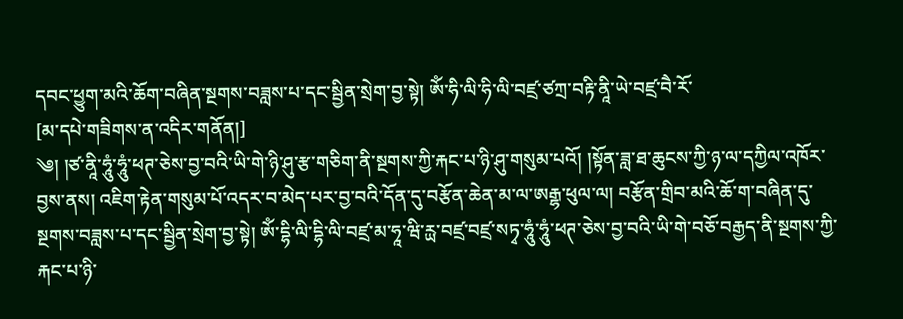དབང་ཕྱུག་མའི་ཆོག་བཞིན་སྔགས་བཟླས་པ་དང་སྦྱིན་སྲེག་བྱ་སྟེ། ཨོཾ་ཧི་ལི་ཧི་ལི་བཛྲ་ཙཀྲ་བརྟི་ནཱི་ཡེ་བཛྲ་བཻ་རོ་
[མ་དཔེ་གཟིགས་ན་འདིར་གནོན།]
༄། །ཙ་ནཱི་ཧཱུཾ་ཧཱུཾ་ཕཊ་ཅེས་བྱ་བའི་ཡི་གེ་ཉི་ཤུ་རྩ་གཅིག་ནི་སྔགས་ཀྱི་རྐང་པ་ཉི་ཤུ་གསུམ་པའོ། །སྟོན་ཟླ་ཐ་ཆུངས་ཀྱི་ཉ་ལ་དཀྱིལ་འཁོར་བྱས་ནས། འཇིག་རྟེན་གསུམ་པོ་འདར་བ་མེད་པར་བྱ་བའི་དོན་དུ་བརྩོན་ཆེན་མ་ལ་ཨརྒྷ་ཕུལ་ལ། བརྩོན་གྲིབ་མའི་ཆོ་ག་བཞིན་དུ་སྔགས་བཟླས་པ་དང་སྦྱིན་སྲེག་བྱ་སྟེ། ཨོཾ་དྷི་ལི་དྷི་ལི་བཛྲ་མ་ཧཱ་ཝི་ཪྻ་བཛྲ་བཛྲ་སཏྭ་ཧཱུཾ་ཧཱུཾ་ཕཊ་ཅེས་བྱ་བའི་ཡི་གེ་བཅོ་བརྒྱད་ནི་སྔགས་ཀྱི་རྐང་པ་ཉི་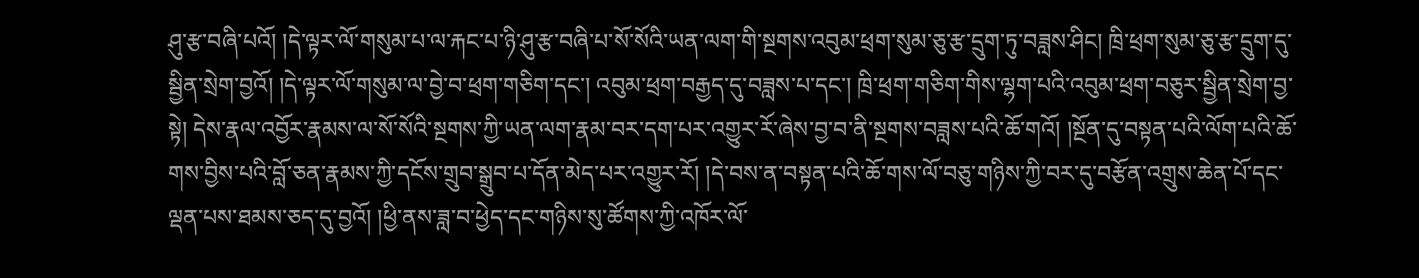ཤུ་རྩ་བཞི་པའོ། །དེ་ལྟར་ལོ་གསུམ་པ་ལ་རྐང་པ་ཉི་ཤུ་རྩ་བཞི་པ་སོ་སོའི་ཡན་ལག་གི་སྔགས་འབུམ་ཕྲག་སུམ་ཅུ་རྩ་དྲུག་ཏུ་བཟླས་ཤིང། ཁྲི་ཕྲག་སུམ་ཅུ་རྩ་དྲུག་དུ་སྦྱིན་སྲེག་བྱའོ། །དེ་ལྟར་ལོ་གསུམ་ལ་བྱེ་བ་ཕྲག་གཅིག་དང་། འབུམ་ཕྲག་བརྒྱད་དུ་བཟླས་པ་དང་། ཁྲི་ཕྲག་གཅིག་གིས་ལྷག་པའི་འབུམ་ཕྲག་བཅུར་སྦྱིན་སྲེག་བྱ་སྟེ། དེས་རྣལ་འབྱོར་རྣམས་ལ་སོ་སོའི་སྔགས་ཀྱི་ཡན་ལག་རྣམ་བར་དག་པར་འགྱུར་རོ་ཞེས་བྱ་བ་ནི་སྔགས་བཟླས་པའི་ཆོ་གའོ། །སྔོན་དུ་བསྟན་པའི་ལོག་པའི་ཆོ་གས་བྱིས་པའི་བློ་ཅན་རྣམས་ཀྱི་དངོས་གྲུབ་སྒྲུབ་པ་དོན་མེད་པར་འགྱུར་རོ། །དེ་བས་ན་བསྟན་པའི་ཆོ་གས་ལོ་བཅུ་གཉིས་ཀྱི་བར་དུ་བརྩོན་འགྲུས་ཆེན་པོ་དང་ལྡན་པས་ཐམས་ཅད་དུ་བྱའོ། །ཕྱི་ནས་ཟླ་བ་ཕྱེད་དང་གཉིས་སུ་ཚོགས་ཀྱི་འཁོར་ལོ་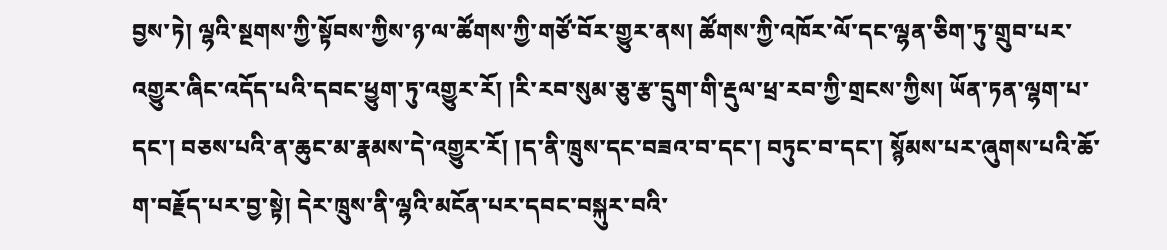བྱས་ཏེ། ལྷའི་སྔགས་ཀྱི་སྟོབས་ཀྱིས་ཉ་ལ་ཚོགས་ཀྱི་གཙོ་བོར་གྱུར་ནས། ཚོགས་ཀྱི་འཁོར་ལོ་དང་ལྷན་ཅིག་ཏུ་གྲུབ་པར་འགྱུར་ཞིང་འདོད་པའི་དབང་ཕྱུག་ཏུ་འགྱུར་རོ། །རི་རབ་སུམ་ཅུ་རྩ་དྲུག་གི་རྡུལ་ཕྲ་རབ་ཀྱི་གྲངས་ཀྱིས། ཡོན་ཏན་ལྷག་པ་དང་། བཅས་པའི་ན་ཆུང་མ་རྣམས་དེ་འགྱུར་རོ། །ད་ནི་ཁྲུས་དང་བཟའ་བ་དང་། བཏུང་བ་དང་། སྙོམས་པར་ཞུགས་པའི་ཆོ་ག་བརྗོད་པར་བྱ་སྟེ། དེར་ཁྲུས་ནི་ལྷའི་མངོན་པར་དབང་བསྐུར་བའི་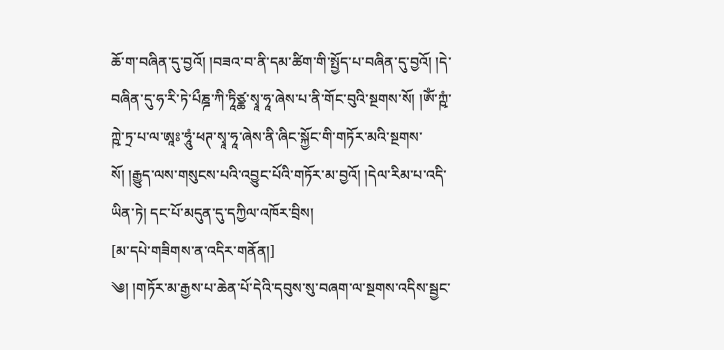ཆོ་ག་བཞིན་དུ་བྱའོ། །བཟའ་བ་ནི་དམ་ཚིག་གི་སྤྱོད་པ་བཞིན་དུ་བྱའོ། །དེ་བཞིན་དུ་ཧ་རི་ཏེ་པྀཎྜ་ཀི་ཏཱིཙྪ་སྭཱ་ཧཱ་ཞེས་པ་ནི་གོང་བུའི་སྔགས་སོ། །ཨོཾ་ཀྵཾ་ཀྵེ་ཏྲ་པ་ལ་ཨཱཿ་ཧཱུཾ་ཕཊ་སྭཱ་ཧཱ་ཞེས་ནི་ཞིང་སྐྱོང་གི་གཏོར་མའི་སྔགས་སོ། །རྒྱུད་ལས་གསུངས་པའི་འབྱུང་པོའི་གཏོར་མ་བྱའོ། །དེལ་རིམ་པ་འདི་ཡིན་ཏེ། དང་པོ་མདུན་དུ་དཀྱིལ་འཁོར་བྲིས།
[མ་དཔེ་གཟིགས་ན་འདིར་གནོན།]
༄། །གཏོར་མ་རྒྱས་པ་ཆེན་པོ་དེའི་དབུས་སུ་བཞག་ལ་སྔགས་འདིས་སྦྱང་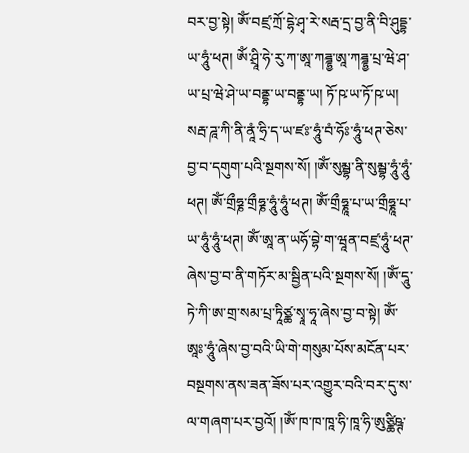བར་བྱ་སྟེ། ཨོཾ་བཛྲ་ཀྲོ་དྷེ་ཤྭ་རེ་སརྦ་དྲ་བྱ་ནི་བི་ཤུདྡྷ་ཡ་ཧཱུཾ་ཕཊ། ཨོཾ་ཤྲཱི་ཧེ་རུ་ཀ་ཨཱ་ཀཌྜྷྱ་ཨཱ་ཀཌྜྷྱ་པྲ་ཝེ་ཤ་ཡ་པྲ་ཝེ་ཤེ་ཡ་བནྡྷ་ཡ་བནྡྷ་ཡ། ཏོ་ཥ་ཡ་ཏོ་ཥ་ཡ། སརྦ་ཌཱ་ཀི་ནི་ནཱཾ་ཧྲི་ད་ཡ་ཛཿ་ཧཱུཾ་བཾ་ཧོཿ་ཧཱུཾ་ཕཊ་ཅེས་བྱ་བ་དགུག་པའི་སྔགས་སོ། །ཨོཾ་སུམྦྷ་ནི་སུམྦྷ་ཧཱུཾ་ཧཱུཾ་ཕཊ། ཨོཾ་གྲྀཧྞ་གྲྀཧྞ་ཧཱུཾ་ཧཱུཾ་ཕཊ། ཨོཾ་གྲྀཧྞཱ་པ་ཡ་གྲྀཧྞཱ་པ་ཡ་ཧཱུཾ་ཧཱུཾ་ཕཊ། ཨོཾ་ཨཱ་ན་ཡཧོ་བྷེ་ག་ཝཱན་བཛྲ་ཧཱུཾ་ཕཊ་ཞེས་བྱ་བ་ནི་གཏོར་མ་སྦྱིན་པའི་སྔགས་སོ། །ཨོཾ་དཱུ་ཏེ་ཀི་ཨ་གྲ་སམ་པྲ་ཏཱིཙྪ་སྭཱ་ཧཱ་ཞེས་བྱ་བ་སྟེ། ཨོཾ་ཨཱཿ་ཧཱུཾ་ཞེས་བྱ་བའི་ཡི་གེ་གསུམ་པོས་མངོན་པར་བསྔགས་ནས་ཟན་ཟོས་པར་འགྱུར་བའི་བར་དུ་ས་ལ་གཞག་པར་བྱའོ། །ཨོཾ་ཁ་ཁ་ཁཱ་ཧི་ཁཱ་ཧི་ཨུཙྪིཥྚ་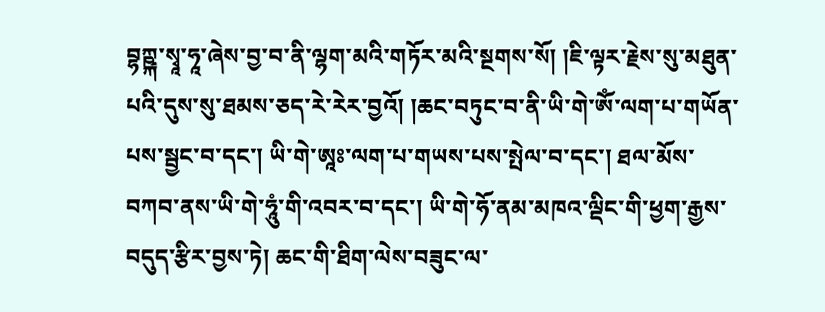བྷཀྵྐ་སྭཱ་ཧཱ་ཞེས་བྱ་བ་ནི་ལྷག་མའི་གཏོར་མའི་སྔགས་སོ། །ཇི་ལྟར་རྗེས་སུ་མཐུན་པའི་དུས་སུ་ཐམས་ཅད་རེ་རེར་བྱའོ། །ཆང་བཏུང་བ་ནི་ཡི་གེ་ཨོཾ་ལག་པ་གཡོན་པས་སྦྱང་བ་དང་། ཡི་གེ་ཨཱཿ་ལག་པ་གཡས་པས་སྤེལ་བ་དང་། ཐལ་མོས་བཀབ་ནས་ཡི་གེ་ཧཱུཾ་གི་འབར་བ་དང་། ཡི་གེ་ཧོ་ནམ་མཁའ་ལྡིང་གི་ཕྱག་རྒྱས་བདུད་རྩིར་བྱས་ཏེ། ཆང་གི་ཐིག་ལེས་བཟུང་ལ་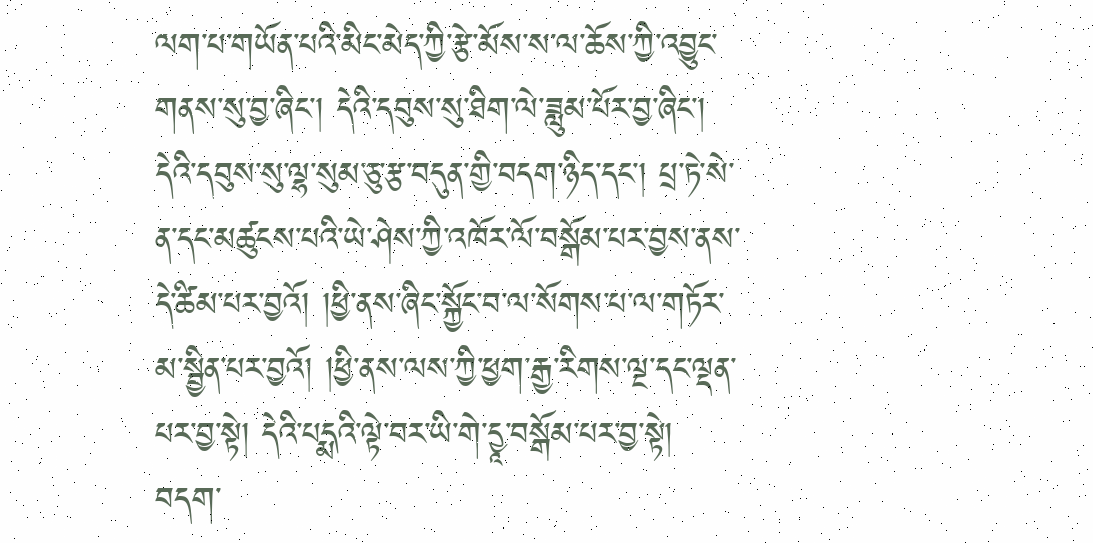ལག་པ་གཡོན་པའི་མིང་མེད་ཀྱི་རྩེ་མོས་ས་ལ་ཆོས་ཀྱི་འབྱུང་གནས་སུ་བྱ་ཞིང་། དེའི་དབུས་སུ་ཐིག་ལེ་ཟླུམ་པོར་བྱ་ཞིང་། དེའི་དབུས་སུ་ལྷ་སུམ་ཅུ་རྩ་བདུན་གྱི་བདག་ཉིད་དང་། པྲ་ཏེ་སེ་ན་དང་མཚུངས་པའི་ཡེ་ཤེས་ཀྱི་འཁོར་ལོ་བསྒོམ་པར་བྱས་ནས་དེ་ཚིམ་པར་བྱའོ། །ཕྱི་ནས་ཞིང་སྐྱོང་བ་ལ་སོགས་པ་ལ་གཏོར་མ་སྦྱིན་པར་བྱའོ། །ཕྱི་ནས་ལས་ཀྱི་ཕྱག་རྒྱ་རིགས་ལྔ་དང་ལྡན་པར་བྱ་སྟེ། དེའི་པདྨའི་ལྟེ་བར་ཡི་གེ་དྱཱ་བསྒོམ་པར་བྱ་སྟེ། བདག་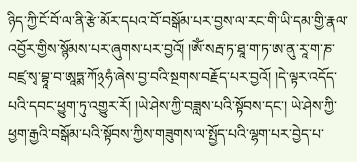ཉིད་ཀྱི་ངོ་བོ་ལ་ནི་རྩེ་མོར་དཔའ་བོ་བསྒོམ་པར་བྱས་ལ་རང་གི་ཡི་དམ་གྱི་རྣལ་འབྱོར་གྱིས་སྙོམས་པར་ཞུགས་པར་བྱའོ། །ཨོཾ་སརྦ་ཏ་ཐཱ་ག་ཏ་ཨ་ནུ་རཱ་ག་ཎ་བཛྲ་སྭ་བྷཱ་བ་ཨཱཏྨ་ཀོ྅ཧཾ་ཞེས་བྱ་བའི་སྔགས་བརྗོད་པར་བྱའོ། །དེ་ལྟར་འདོད་པའི་དབང་ཕྱུག་ཏུ་འགྱུར་རོ། །ཡེ་ཤེས་ཀྱི་བཟླས་པའི་སྟོབས་དང་། ཡེ་ཤེས་ཀྱི་ཕྱག་རྒྱའི་བསྒོམ་པའི་སྟོབས་ཀྱིས་གཟུགས་ལ་སྤྱོད་པའི་ལྷག་པར་བྱེད་པ་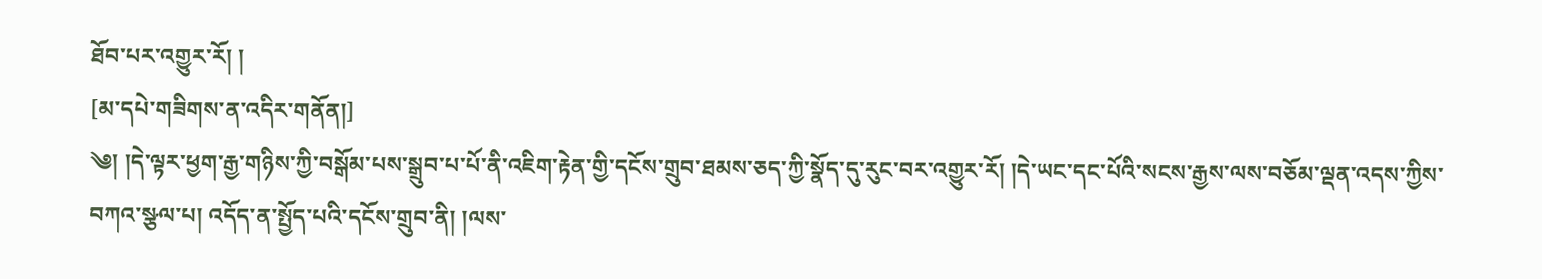ཐོབ་པར་འགྱུར་རོ། །
[མ་དཔེ་གཟིགས་ན་འདིར་གནོན།]
༄། །དེ་ལྟར་ཕྱག་རྒྱ་གཉིས་ཀྱི་བསྒོམ་པས་སྒྲུབ་པ་པོ་ནི་འཇིག་རྟེན་གྱི་དངོས་གྲུབ་ཐམས་ཅད་ཀྱི་སྣོད་དུ་རུང་བར་འགྱུར་རོ། །དེ་ཡང་དང་པོའི་སངས་རྒྱས་ལས་བཅོམ་ལྡན་འདས་ཀྱིས་བཀའ་སྩལ་པ། འདོད་ན་སྤྱོད་པའི་དངོས་གྲུབ་ནི། །ལས་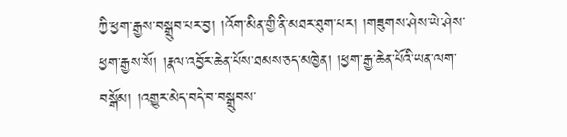ཀྱི་ཕྱག་རྒྱས་བསྒྲུབ་པར་བྱ། །འོག་མིན་གྱི་ནི་མཐར་ཐུག་པར། །གཟུགས་ཤེས་ཡེ་ཤེས་ཕྱག་རྒྱས་སོ། །རྣལ་འབྱོར་ཆེན་པོས་ཐམས་ཅད་མཁྱེན། །ཕྱག་རྒྱ་ཆེན་པོའི་ཡན་ལག་བསྒོམ། །འགྱུར་མེད་བདེ་བ་བསྒྲུབས་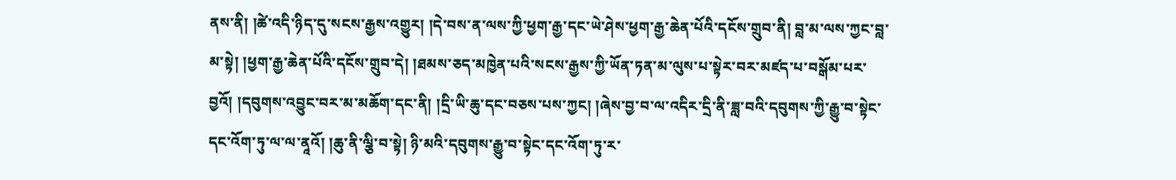ནས་ནི། །ཚེ་འདི་ཉིད་དུ་སངས་རྒྱས་འགྱུར། །དེ་བས་ན་ལས་ཀྱི་ཕྱག་རྒྱ་དང་ཡེ་ཤེས་ཕྱག་རྒྱ་ཆེན་པོའི་དངོས་གྲུབ་ནི། བླ་མ་ལས་ཀྱང་བླ་མ་སྟེ། །ཕྱག་རྒྱ་ཆེན་པོའི་དངོས་གྲུབ་དེ། །ཐམས་ཅད་མཁྱེན་པའི་སངས་རྒྱས་ཀྱི་ཡོན་ཏན་མ་ལུས་པ་སྟེར་བར་མཛད་པ་བསྒོམ་པར་བྱའོ། །དབུགས་འབྱུང་བར་མ་མཆོག་དང་ནི། །དྲི་ཡི་ཆུ་དང་བཅས་པས་ཀྱང། །ཞེས་བྱ་བ་ལ་འདིར་དྲི་ནི་ཟླ་བའི་དབུགས་ཀྱི་རྒྱུ་བ་སྟེང་དང་འོག་ཏུ་ལ་ལ་ནཱའོ། །ཆུ་ནི་ལྕི་བ་སྟེ། ཉི་མའི་དབུགས་རྒྱུ་བ་སྟེང་དང་འོག་ཏུ་ར་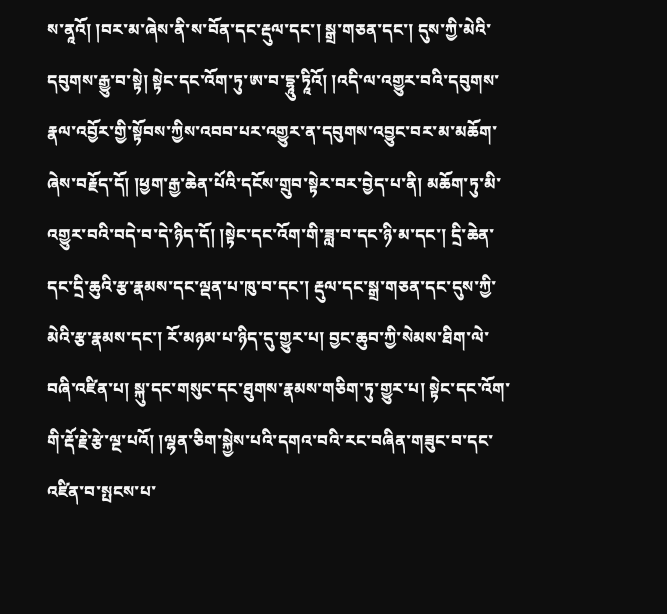ས་ནཱའོ། །བར་མ་ཞེས་ནི་ས་བོན་དང་རྡུལ་དང་། སྒྲ་གཅན་དང་། དུས་ཀྱི་མེའི་དབུགས་རྒྱུ་བ་སྟེ། སྟེང་དང་འོག་ཏུ་ཨ་བ་དྷཱུ་ཏཱིའོ། །འདི་ལ་འགྱུར་བའི་དབུགས་རྣལ་འབྱོར་གྱི་སྟོབས་ཀྱིས་འབབ་པར་འགྱུར་ན་དབུགས་འབྱུང་བར་མ་མཆོག་ཞེས་བརྗོད་དོ། །ཕྱག་རྒྱ་ཆེན་པོའི་དངོས་གྲུབ་སྟེར་བར་བྱེད་པ་ནི། མཆོག་ཏུ་མི་འགྱུར་བའི་བདེ་བ་དེ་ཉིད་དོ། །སྟེང་དང་འོག་གི་ཟླ་བ་དང་ཉི་མ་དང་། དྲི་ཆེན་དང་དྲི་ཆུའི་རྩ་རྣམས་དང་ལྡན་པ་ཁུ་བ་དང་། རྡུལ་དང་སྒྲ་གཅན་དང་དུས་ཀྱི་མེའི་རྩ་རྣམས་དང་། རོ་མཉམ་པ་ཉིད་དུ་གྱུར་པ། བྱང་ཆུབ་ཀྱི་སེམས་ཐིག་ལེ་བཞི་འཛིན་པ། སྐུ་དང་གསུང་དང་ཐུགས་རྣམས་གཅིག་ཏུ་གྱུར་པ། སྟེང་དང་འོག་གི་རྡོ་རྗེ་རྩེ་ལྔ་པའོ། །ལྷན་ཅིག་སྐྱེས་པའི་དགའ་བའི་རང་བཞིན་གཟུང་བ་དང་འཛིན་བ་སྤངས་པ་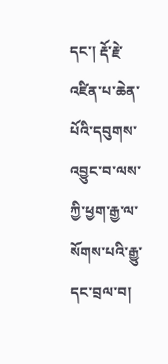དང་། རྡོ་རྗེ་འཛིན་པ་ཆེན་པོའི་དབུགས་འབྱུང་བ་ལས་ཀྱི་ཕྱག་རྒྱ་ལ་སོགས་པའི་རྒྱུ་དང་བྲལ་བ།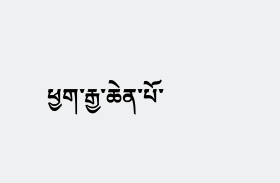ཕྱག་རྒྱ་ཆེན་པོ་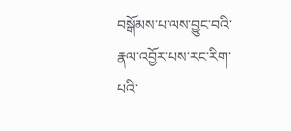བསྒོམས་པ་ལས་བྱུང་བའི་རྣལ་འབྱོར་པས་རང་རིག་པའི་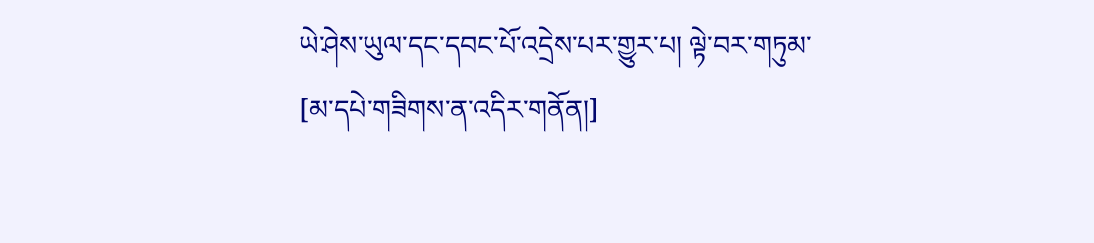ཡེ་ཤེས་ཡུལ་དང་དབང་པོ་འདྲེས་པར་གྱུར་པ། ལྟེ་བར་གཏུམ་
[མ་དཔེ་གཟིགས་ན་འདིར་གནོན།]